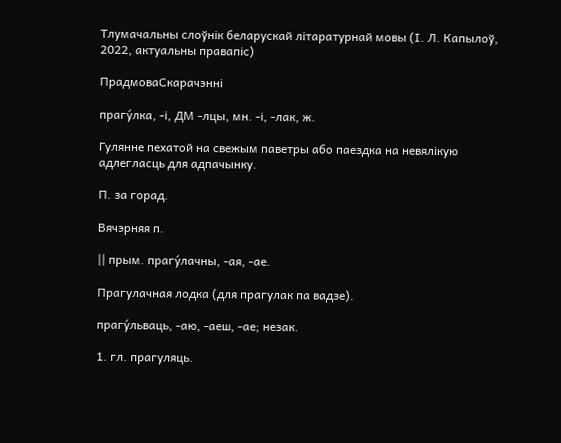Тлумачальны слоўнік беларускай літаратурнай мовы (І. Л. Капылоў, 2022, актуальны правапіс)

ПрадмоваСкарачэнні

прагу́лка, -і, ДМ -лцы, мн. -і, -лак, ж.

Гулянне пехатой на свежым паветры або паездка на невялікую адлегласць для адпачынку.

П. за горад.

Вячэрняя п.

|| прым. прагу́лачны, -ая, -ае.

Прагулачная лодка (для прагулак па вадзе).

прагу́льваць, -аю, -аеш, -ае; незак.

1. гл. прагуляць.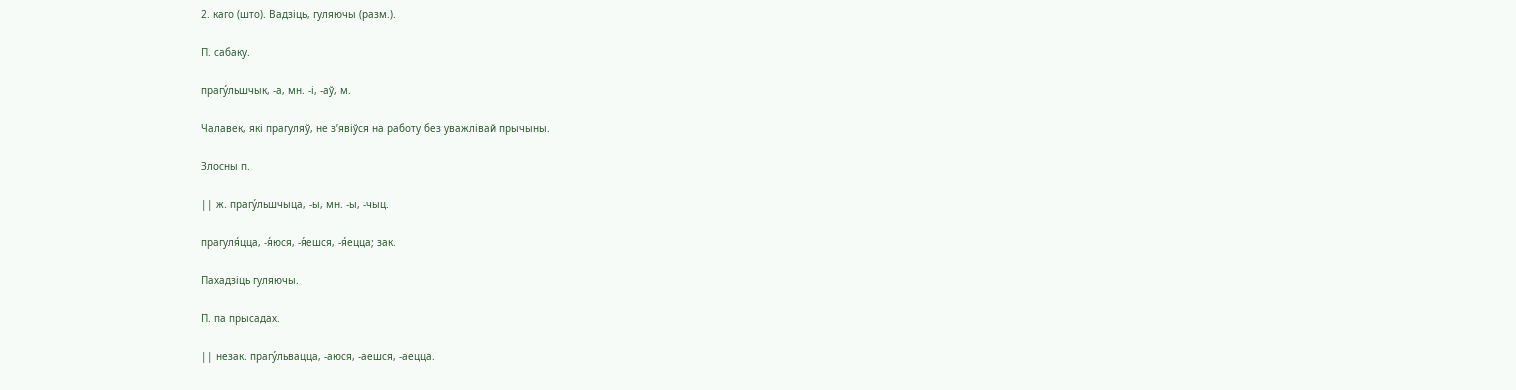2. каго (што). Вадзіць, гуляючы (разм.).

П. сабаку.

прагу́льшчык, -а, мн. -і, -аў, м.

Чалавек, які прагуляў, не з’явіўся на работу без уважлівай прычыны.

Злосны п.

|| ж. прагу́льшчыца, -ы, мн. -ы, -чыц.

прагуля́цца, -я́юся, -я́ешся, -я́ецца; зак.

Пахадзіць гуляючы.

П. па прысадах.

|| незак. прагу́львацца, -аюся, -аешся, -аецца.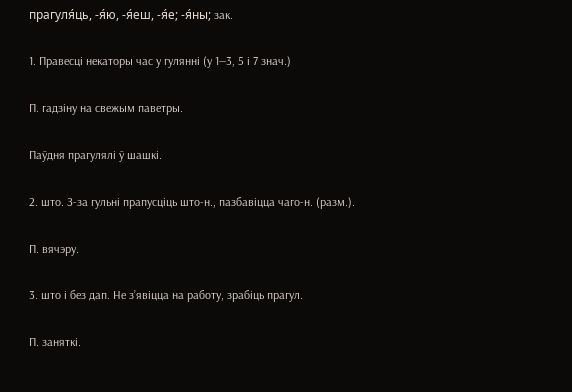прагуля́ць, -я́ю, -я́еш, -я́е; -я́ны; зак.

1. Правесці некаторы час у гулянні (у 1—3, 5 і 7 знач.)

П. гадзіну на свежым паветры.

Паўдня прагулялі ў шашкі.

2. што. З-за гульні прапусціць што-н., пазбавіцца чаго-н. (разм.).

П. вячэру.

3. што і без дап. Не з’явіцца на работу, зрабіць прагул.

П. заняткі.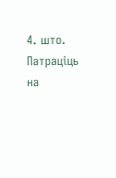4. што. Патраціць на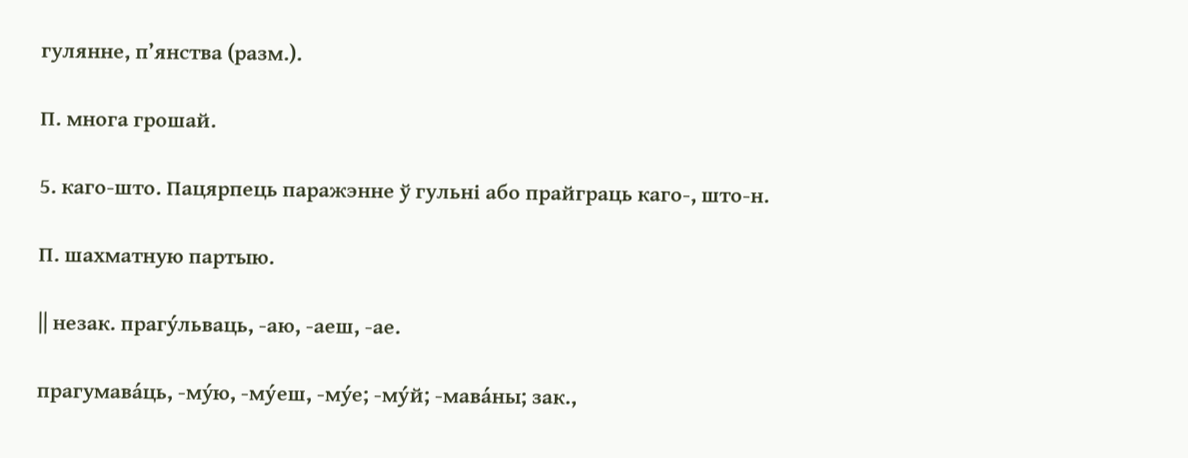гулянне, п’янства (разм.).

П. многа грошай.

5. каго-што. Пацярпець паражэнне ў гульні або прайграць каго-, што-н.

П. шахматную партыю.

|| незак. прагу́льваць, -аю, -аеш, -ае.

прагумава́ць, -му́ю, -му́еш, -му́е; -му́й; -мава́ны; зак.,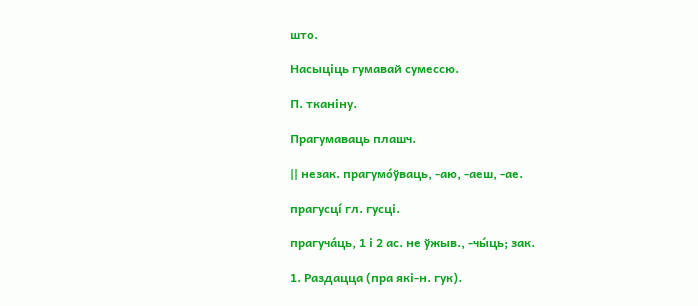што.

Насыціць гумавай сумессю.

П. тканіну.

Прагумаваць плашч.

|| незак. прагумо́ўваць, -аю, -аеш, -ае.

прагусці́ гл. гусці.

прагуча́ць, 1 і 2 ас. не ўжыв., -чы́ць; зак.

1. Раздацца (пра які-н. гук).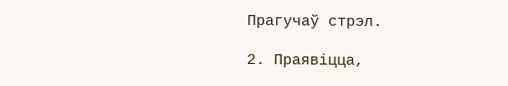Прагучаў стрэл.

2. Праявіцца,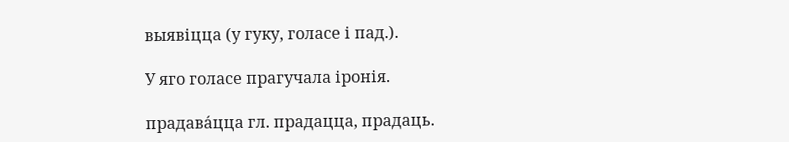выявіцца (у гуку, голасе і пад.).

У яго голасе прагучала іронія.

прадава́цца гл. прадацца, прадаць.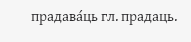прадава́ць гл. прадаць.